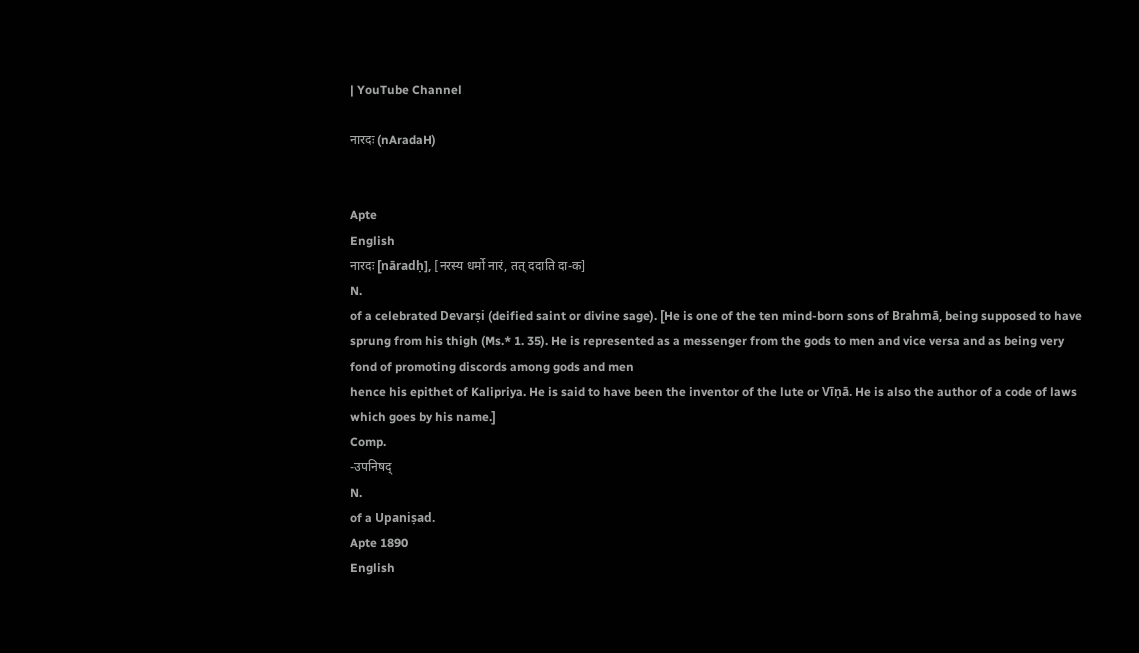| YouTube Channel

नारदः (nAradaH)


Apte
English
नारदः [nāradḥ], [नरस्य धर्मो नारं, तत् ददाति दा-क]
N.
of a celebrated Devarṣi (deified saint or divine sage). [He is one of the ten mind-born sons of Brahmā, being supposed to have sprung from his thigh (Ms.* 1. 35). He is represented as a messenger from the gods to men and vice versa and as being very fond of promoting discords among gods and men
hence his epithet of Kalipriya. He is said to have been the inventor of the lute or Vīṇā. He is also the author of a code of laws which goes by his name.]
Comp.
-उपनिषद्
N.
of a Upaniṣad.
Apte 1890
English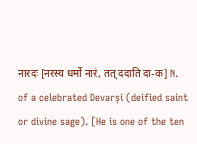नारदः [नरस्य धर्मो नारं, तत् ददाति दा-क] N. of a celebrated Devarṣi (deified saint or divine sage). [He is one of the ten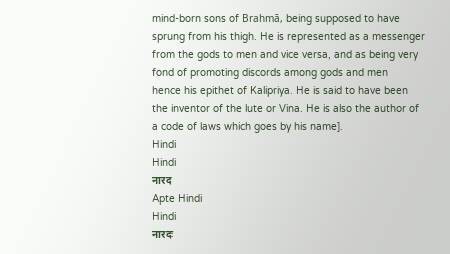mind-born sons of Brahmā, being supposed to have sprung from his thigh. He is represented as a messenger from the gods to men and vice versa, and as being very fond of promoting discords among gods and men
hence his epithet of Kalipriya. He is said to have been the inventor of the lute or Vina. He is also the author of a code of laws which goes by his name].
Hindi
Hindi
नारद
Apte Hindi
Hindi
नारदः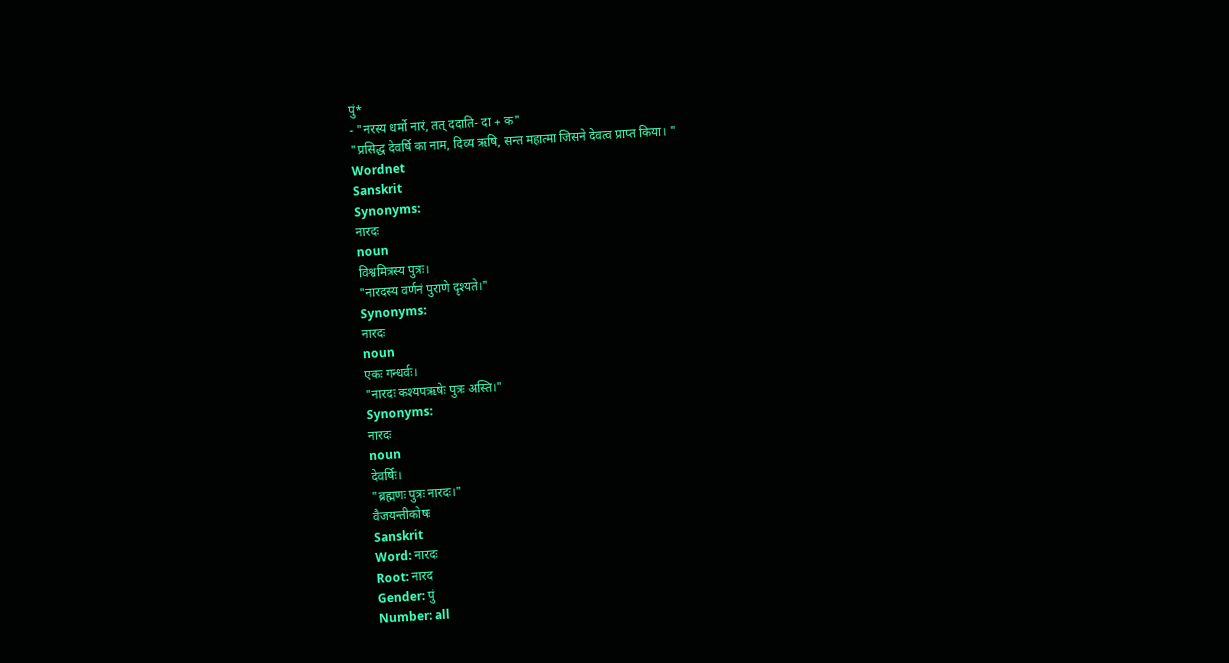पुं*
- "नरस्य धर्मो नारं, तत् ददाति- दा + क"
"प्रसिद्ध देवर्षि का नाम, दिव्य ऋषि, सन्त महात्मा जिसने देवत्व प्राप्त किया। "
Wordnet
Sanskrit
Synonyms:
नारदः
noun
विश्वमित्रस्य पुत्रः।
"नारदस्य वर्णनं पुराणे दृश्यते।"
Synonyms:
नारदः
noun
एकः गन्धर्वः।
"नारदः कश्यपऋषेः पुत्रः अस्ति।"
Synonyms:
नारदः
noun
देवर्षिः।
"ब्रह्मणः पुत्रः नारदः।"
वैजयन्तीकोषः
Sanskrit
Word: नारदः
Root: नारद
Gender: पुं
Number: all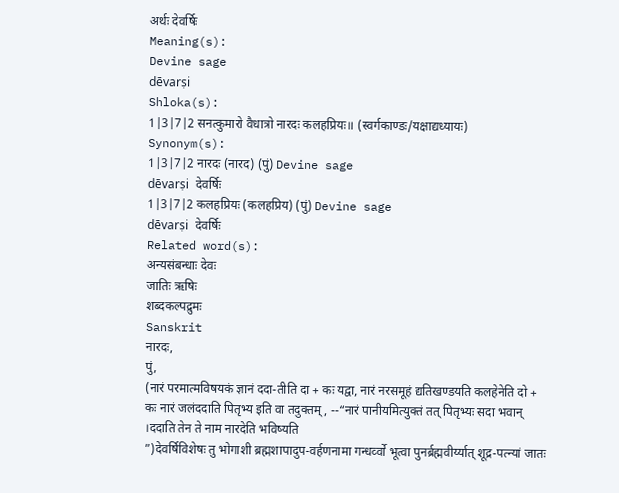अर्थः देवर्षिः
Meaning(s):
Devine sage
dēvarṣi
Shloka(s):
1|3|7|2 सनत्कुमारो वैधात्रो नारदः कलहप्रियः॥ (स्वर्गकाण्डः/यक्षाद्यध्यायः)
Synonym(s):
1|3|7|2 नारदः (नारद) (पुं) Devine sage
dēvarṣi देवर्षिः
1|3|7|2 कलहप्रियः (कलहप्रिय) (पुं) Devine sage
dēvarṣi देवर्षिः
Related word(s):
अन्यसंबन्धाः देवः
जातिः ऋषिः
शब्दकल्पद्रुमः
Sanskrit
नारदः,
पुं,
(नारं परमात्मविषयकं ज्ञानं ददा-तीति दा + कः यद्वा, नारं नरसमूहं द्यतिखण्डयति कलहेनेति दो + कः नारं जलंददाति पितृभ्य इति वा तदुक्तम्, --“नारं पानीयमित्युक्तं तत् पितृभ्यः सदा भवान् ।ददाति तेन ते नाम नारदेति भविष्यति
”)देवर्षिविशेषः तु भोगाशी ब्रह्मशापादुप-वर्हणनामा गन्धर्व्वो भूत्वा पुनर्ब्रह्मवीर्य्यात् शूद्र-पत्न्यां जातः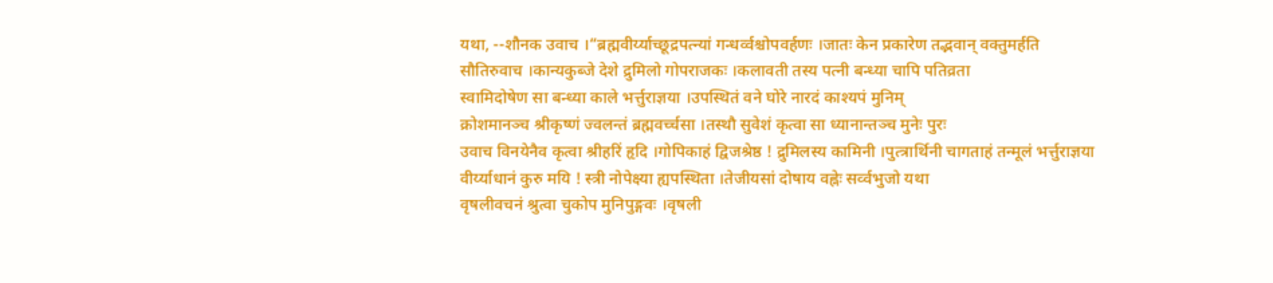यथा, --शौनक उवाच ।“ब्रह्मवीर्य्याच्छूद्रपत्न्यां गन्धर्व्वश्चोपवर्हणः ।जातः केन प्रकारेण तद्भवान् वक्तुमर्हति
सौतिरुवाच ।कान्यकुब्जे देशे द्रुमिलो गोपराजकः ।कलावती तस्य पत्नी बन्ध्या चापि पतिव्रता
स्वामिदोषेण सा बन्ध्या काले भर्त्तुराज्ञया ।उपस्थितं वने घोरे नारदं काश्यपं मुनिम्
क्रोशमानञ्च श्रीकृष्णं ज्वलन्तं ब्रह्मवर्च्चसा ।तस्थौ सुवेशं कृत्वा सा ध्यानान्तञ्च मुनेः पुरः
उवाच विनयेनैव कृत्वा श्रीहरिं हृदि ।गोपिकाहं द्विजश्रेष्ठ ! द्रुमिलस्य कामिनी ।पुत्त्रार्थिनी चागताहं तन्मूलं भर्त्तुराज्ञया
वीर्य्याधानं कुरु मयि ! स्त्री नोपेक्ष्या ह्यपस्थिता ।तेजीयसां दोषाय वह्नेः सर्व्वभुजो यथा
वृषलीवचनं श्रुत्वा चुकोप मुनिपुङ्गवः ।वृषली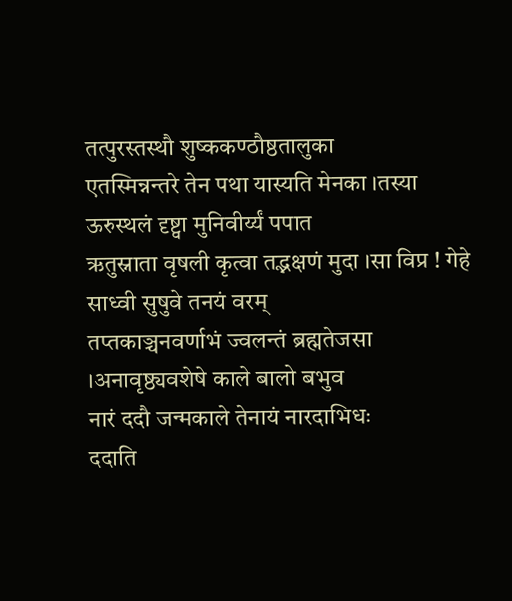तत्पुरस्तस्थौ शुष्ककण्ठौष्ठतालुका
एतस्मिन्नन्तरे तेन पथा यास्यति मेनका ।तस्या ऊरुस्थलं दृष्ट्वा मुनिवीर्य्यं पपात
ऋतुस्नाता वृषली कृत्वा तद्भक्षणं मुदा ।सा विप्र ! गेहे साध्वी सुषुवे तनयं वरम्
तप्तकाञ्चनवर्णाभं ज्वलन्तं ब्रह्मतेजसा ।अनावृष्ठ्यवशेषे काले बालो बभुव
नारं ददौ जन्मकाले तेनायं नारदाभिधः
ददाति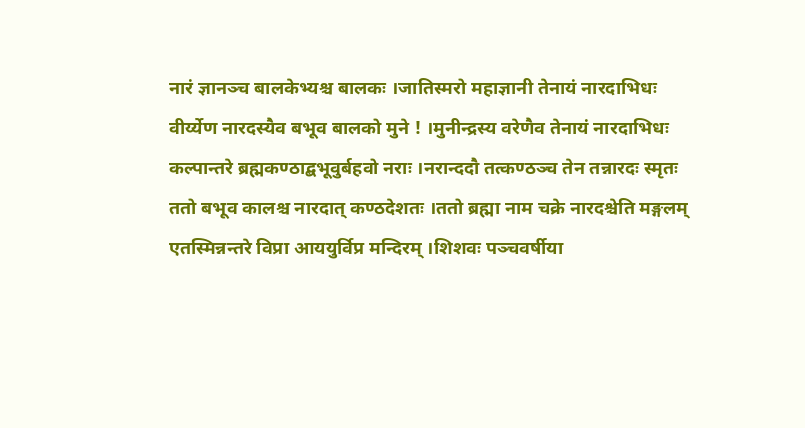नारं ज्ञानञ्च बालकेभ्यश्च बालकः ।जातिस्मरो महाज्ञानी तेनायं नारदाभिधः
वीर्य्येण नारदस्यैव बभूव बालको मुने ! ।मुनीन्द्रस्य वरेणैव तेनायं नारदाभिधः
कल्पान्तरे ब्रह्मकण्ठाद्बभूवुर्बहवो नराः ।नरान्ददौ तत्कण्ठञ्च तेन तन्नारदः स्मृतः
ततो बभूव कालश्च नारदात् कण्ठदेशतः ।ततो ब्रह्मा नाम चक्रे नारदश्चेति मङ्गलम्
एतस्मिन्नन्तरे विप्रा आययुर्विप्र मन्दिरम् ।शिशवः पञ्चवर्षीया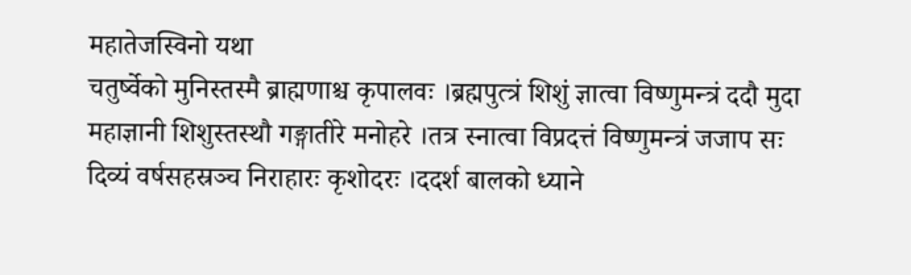महातेजस्विनो यथा
चतुर्ष्वेको मुनिस्तस्मै ब्राह्मणाश्च कृपालवः ।ब्रह्मपुत्त्रं शिशुं ज्ञात्वा विष्णुमन्त्रं ददौ मुदा
महाज्ञानी शिशुस्तस्थौ गङ्गातीरे मनोहरे ।तत्र स्नात्वा विप्रदत्तं विष्णुमन्त्रं जजाप सः
दिव्यं वर्षसहस्रञ्च निराहारः कृशोदरः ।ददर्श बालको ध्याने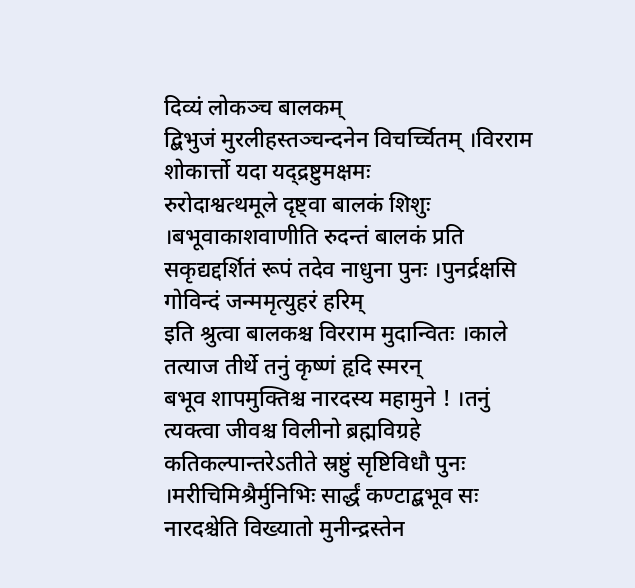दिव्यं लोकञ्च बालकम्
द्बिभुजं मुरलीहस्तञ्चन्दनेन विचर्च्चितम् ।विरराम शोकार्त्तो यदा यद्द्रष्टुमक्षमः
रुरोदाश्वत्थमूले दृष्ट्वा बालकं शिशुः ।बभूवाकाशवाणीति रुदन्तं बालकं प्रति
सकृद्यद्दर्शितं रूपं तदेव नाधुना पुनः ।पुनर्द्रक्षसि गोविन्दं जन्ममृत्युहरं हरिम्
इति श्रुत्वा बालकश्च विरराम मुदान्वितः ।काले तत्याज तीर्थे तनुं कृष्णं हृदि स्मरन्
बभूव शापमुक्तिश्च नारदस्य महामुने ! ।तनुं त्यक्त्वा जीवश्च विलीनो ब्रह्मविग्रहे
कतिकल्पान्तरेऽतीते स्रष्टुं सृष्टिविधौ पुनः ।मरीचिमिश्रैर्मुनिभिः सार्द्धं कण्टाद्बभूव सः
नारदश्चेति विख्यातो मुनीन्द्रस्तेन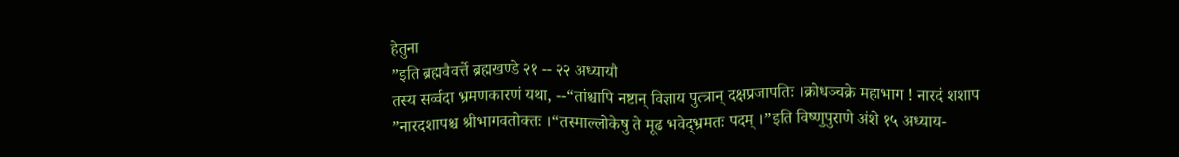हेतुना
”इति ब्रह्मवैवर्त्ते ब्रह्मखण्डे २१ -- २२ अध्यायौ
तस्य सर्व्वदा भ्रमणकारणं यथा, --“तांश्चापि नष्टान् विज्ञाय पुत्त्रान् दक्षप्रजापतिः ।क्रोधञ्चक्रे महाभाग ! नारदं शशाप
”नारदशापश्च श्रीभागवतोक्तः ।“तस्माल्लोकेषु ते मूढ भवेद्भ्रमतः पदम् ।”इति विष्णुपुराणे अंशे १५ अध्याय-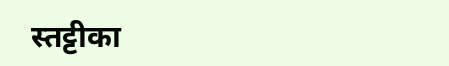स्तट्टीका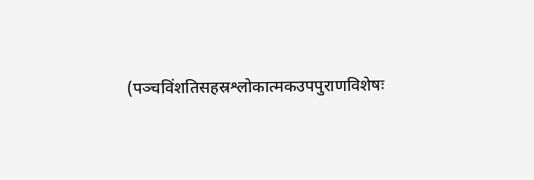(पञ्चविंशतिसहस्रश्लोकात्मकउपपुराणविशेषः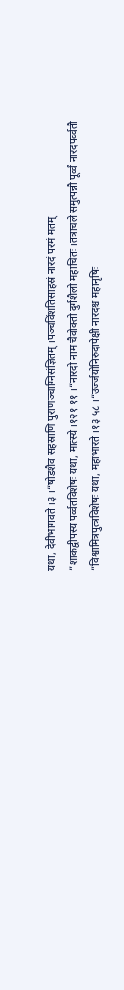यथा, देवीभागवते ।३ ।“षोडशैव सहस्राणि पुराणञ्चाग्निसंज्ञितम् ।पञ्चविंशतिसाहस्रं नारदं परमं मतम्
”शाकद्वीपस्य पर्व्वतविशेषः यथा, मात्स्ये ।१२१ ११ ।“नारदो नाम चैवोक्तो दुर्गशैलो महाचितः ।तत्राचले समुत्पन्नौ पूर्व्वं नारदपर्व्वतौ
”विश्वामित्रपुत्त्रविशेषः यथा, महाभारते ।१३ ५८ ।“उर्ज्जयोनिरुदापेक्षी नारदश्च महानृषिः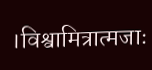।विश्वामित्रात्मजाः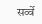सर्व्वे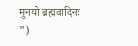मुनयो ब्रह्मवादिनः
”)